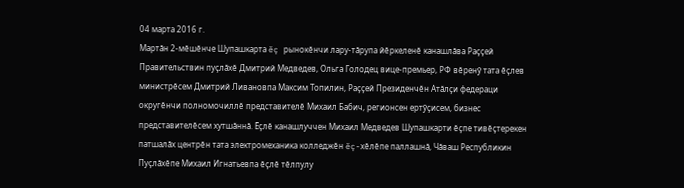04 марта 2016 г.
Мартăн 2-мĕшĕнче Шупашкарта ĕç рынокĕнчи лару-тăрупа йĕркеленĕ канашлăва Раççей Правительствин пуçлăхĕ Дмитрий Медведев, Ольга Голодец вице-премьер, РФ вĕренỹ тата ĕçлев министрĕсем Дмитрий Ливановпа Максим Топилин, Раççей Президенчĕн Атăлçи федераци округĕнчи полномочиллĕ представителĕ Михаил Бабич, регионсен ертỹçисем, бизнес представителĕсем хутшăннă. Ĕçлĕ канашлуччен Михаил Медведев Шупашкарти ĕçпе тивĕçтерекен патшалăх центрĕн тата электромеханика колледжĕн ĕç-хĕлĕпе паллашнă, Чăваш Республикин Пуçлăхĕпе Михаил Игнатьевпа ĕçлĕ тĕлпулу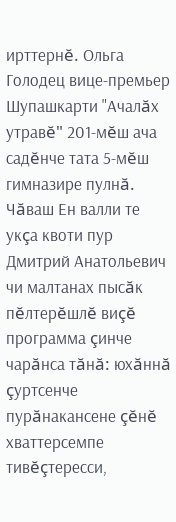ирттернĕ. Ольга Голодец вице-премьер Шупашкарти "Ачалăх утравĕ" 201-мĕш ача садĕнче тата 5-мĕш гимназире пулнă.
Чăваш Ен валли те укçа квоти пур
Дмитрий Анатольевич чи малтанах пысăк пĕлтерĕшлĕ виçĕ программа çинче чарăнса тăнă: юхăннă çуртсенче пурăнакансене çĕнĕ хваттерсемпе тивĕçтересси,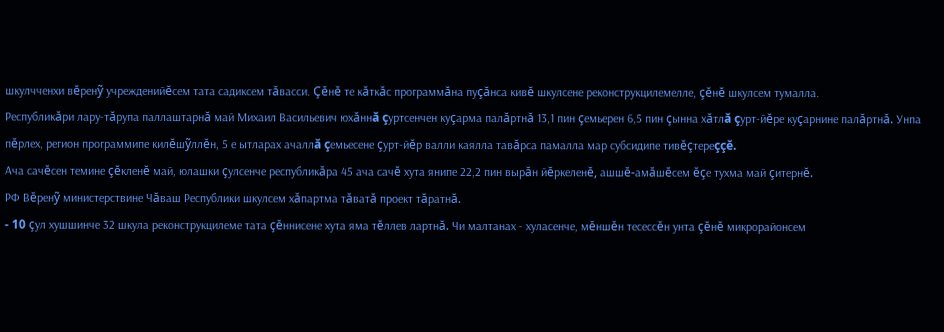шкулчченхи вĕренỹ учрежденийĕсем тата садиксем тăвасси. Çĕнĕ те кăткăс программăна пуçăнса кивĕ шкулсене реконструкцилемелле, çĕнĕ шкулсем тумалла.
Республикăри лару-тăрупа паллаштарнă май Михаил Васильевич юхăннă çуртсенчен куçарма палăртнă 13,1 пин çемьерен 6,5 пин çынна хăтлă çурт-йĕре куçарнине палăртнă. Унпа пĕрлех, регион программипе килĕшỹллĕн, 5 е ытларах ачаллă çемьесене çурт-йĕр валли каялла тавăрса памалла мар субсидипе тивĕçтереççĕ.
Ача сачĕсен темине çĕкленĕ май, юлашки çулсенче республикăра 45 ача сачĕ хута янипе 22,2 пин вырăн йĕркеленĕ, ашшĕ-амăшĕсем ĕçе тухма май çитернĕ.
РФ Вĕренỹ министерствине Чăваш Республики шкулсем хăпартма тăватă проект тăратнă.
- 10 çул хушшинче 32 шкула реконструкцилеме тата çĕннисене хута яма тĕллев лартнă. Чи малтанах - хуласенче, мĕншĕн тесессĕн унта çĕнĕ микрорайонсем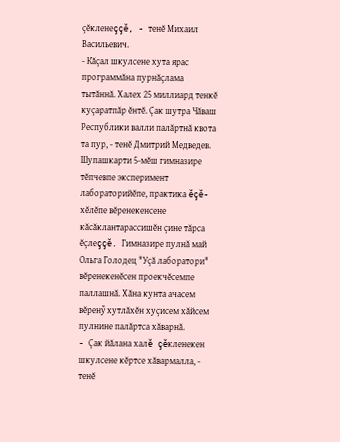çĕкленеççĕ, - тенĕ Михаил Васильевич.
- Кăçал шкулсене хута ярас программăна пурнăçлама тытăннă. Халех 25 миллиард тенкĕ куçаратпăр ĕнтĕ. Çак шутра Чăваш Республики валли палăртнă квота та пур, - тенĕ Дмитрий Медведев.
Шупашкарти 5-мĕш гимназире тĕпчевпе эксперимент лабораторийĕпе, практика ĕçĕ-хĕлĕпе вĕренекенсене кăсăклантарассишĕн çине тăрса ĕçлеççĕ. Гимназире пулнă май Ольга Голодец "Уçă лаборатори" вĕренекенĕсен проекчĕсемпе паллашнă. Хăна кунта ачасем вĕренỹ хутлăхĕн хуçисем хăйсем пулнине палăртса хăварнă.
- Çак йăлана халĕ çĕкленекен шкулсене кĕртсе хăвармалла, - тенĕ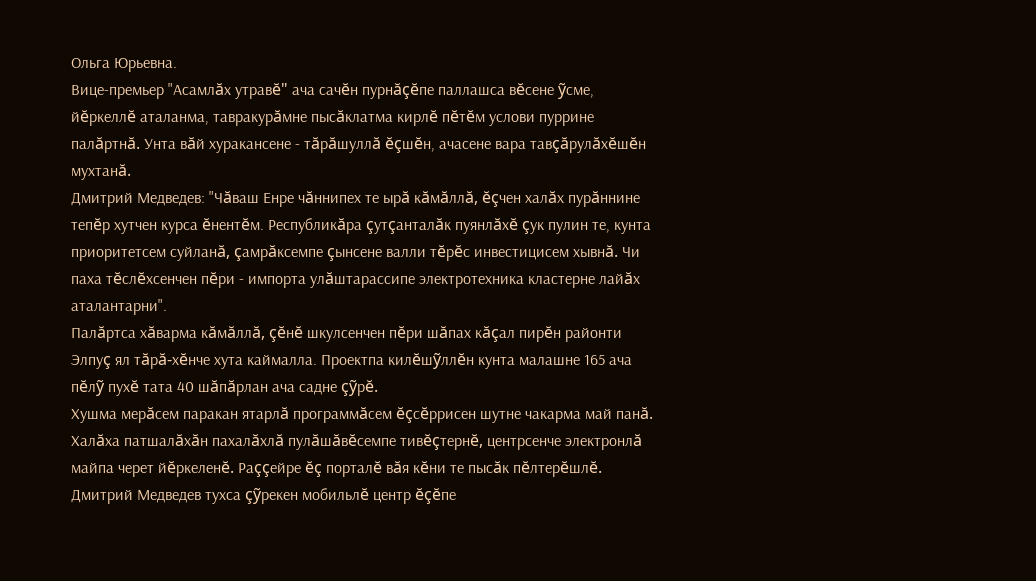Ольга Юрьевна.
Вице-премьер "Асамлăх утравĕ" ача сачĕн пурнăçĕпе паллашса вĕсене ỹсме, йĕркеллĕ аталанма, тавракурăмне пысăклатма кирлĕ пĕтĕм услови пуррине палăртнă. Унта вăй хуракансене - тăрăшуллă ĕçшĕн, ачасене вара тавçăрулăхĕшĕн мухтанă.
Дмитрий Медведев: "Чăваш Енре чăннипех те ырă кăмăллă, ĕçчен халăх пурăннине тепĕр хутчен курса ĕнентĕм. Республикăра çутçанталăк пуянлăхĕ çук пулин те, кунта приоритетсем суйланă, çамрăксемпе çынсене валли тĕрĕс инвестицисем хывнă. Чи паха тĕслĕхсенчен пĕри - импорта улăштарассипе электротехника кластерне лайăх аталантарни".
Палăртса хăварма кăмăллă, çĕнĕ шкулсенчен пĕри шăпах кăçал пирĕн районти Элпуç ял тăрă-хĕнче хута каймалла. Проектпа килĕшỹллĕн кунта малашне 165 ача пĕлỹ пухĕ тата 40 шăпăрлан ача садне çỹрĕ.
Хушма мерăсем паракан ятарлă программăсем ĕçсĕррисен шутне чакарма май панă. Халăха патшалăхăн пахалăхлă пулăшăвĕсемпе тивĕçтернĕ, центрсенче электронлă майпа черет йĕркеленĕ. Раççейре ĕç порталĕ вăя кĕни те пысăк пĕлтерĕшлĕ. Дмитрий Медведев тухса çỹрекен мобильлĕ центр ĕçĕпе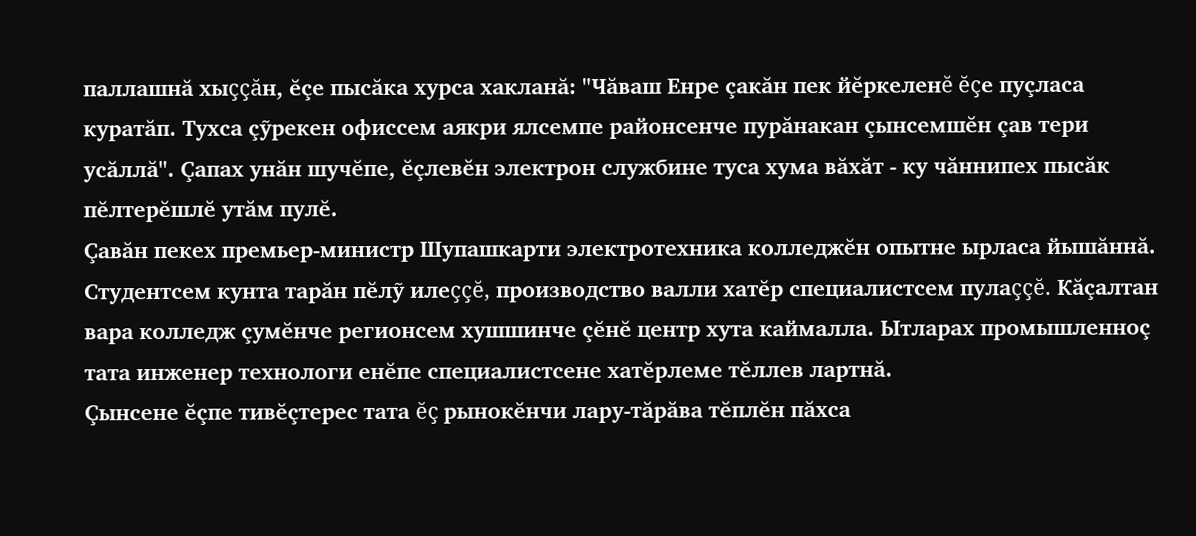паллашнă хыççăн, ĕçе пысăка хурса хакланă: "Чăваш Енре çакăн пек йĕркеленĕ ĕçе пуçласа куратăп. Тухса çỹрекен офиссем аякри ялсемпе районсенче пурăнакан çынсемшĕн çав тери усăллă". Çапах унăн шучĕпе, ĕçлевĕн электрон службине туса хума вăхăт - ку чăннипех пысăк пĕлтерĕшлĕ утăм пулĕ.
Çавăн пекех премьер-министр Шупашкарти электротехника колледжĕн опытне ырласа йышăннă. Студентсем кунта тарăн пĕлỹ илеççĕ, производство валли хатĕр специалистсем пулаççĕ. Кăçалтан вара колледж çумĕнче регионсем хушшинче çĕнĕ центр хута каймалла. Ытларах промышленноç тата инженер технологи енĕпе специалистсене хатĕрлеме тĕллев лартнă.
Çынсене ĕçпе тивĕçтерес тата ĕç рынокĕнчи лару-тăрăва тĕплĕн пăхса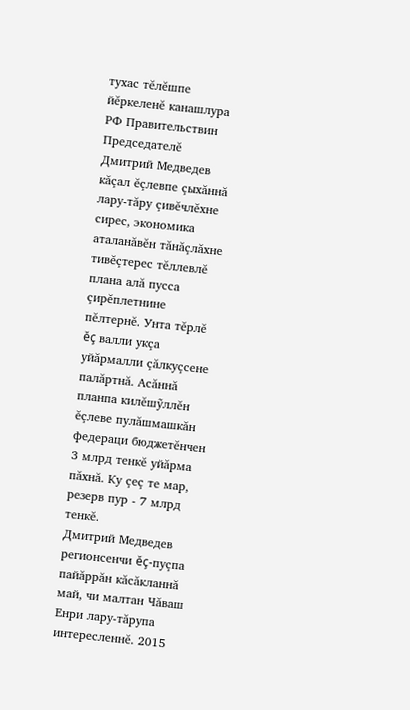тухас тĕлĕшпе йĕркеленĕ канашлура РФ Правительствин Председателĕ Дмитрий Медведев кăçал ĕçлевпе çыхăннă лару-тăру çивĕчлĕхне сирес, экономика аталанăвĕн тăнăçлăхне тивĕçтерес тĕллевлĕ плана алă пусса çирĕплетнине пĕлтернĕ. Унта тĕрлĕ ĕç валли укçа уйăрмалли çăлкуçсене палăртнă. Асăннă планпа килĕшỹллĕн ĕçлеве пулăшмашкăн федераци бюджетĕнчен 3 млрд тенкĕ уйăрма пăхнă. Ку çеç те мар, резерв пур - 7 млрд тенкĕ.
Дмитрий Медведев регионсенчи ĕç-пуçпа пайăррăн кăсăкланнă май, чи малтан Чăваш Енри лару-тăрупа интересленнĕ. 2015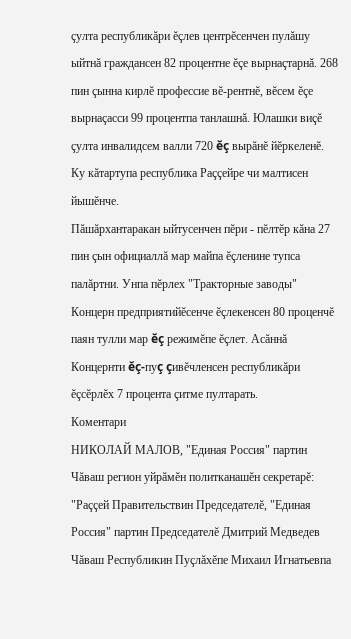çулта республикăри ĕçлев центрĕсенчен пулăшу ыйтнă граждансен 82 процентне ĕçе вырнаçтарнă. 268 пин çынна кирлĕ профессие вĕ-рентнĕ, вĕсем ĕçе вырнаçасси 99 процентпа танлашнă. Юлашки виçĕ çулта инвалидсем валли 720 ĕç вырăнĕ йĕркеленĕ. Ку кăтартупа республика Раççейре чи малтисен йышĕнче.
Пăшăрхантаракан ыйтусенчен пĕри - пĕлтĕр кăна 27 пин çын официаллă мар майпа ĕçленине тупса палăртни. Унпа пĕрлех "Тракторные заводы" Концерн предприятийĕсенче ĕçлекенсен 80 проценчĕ паян тулли мар ĕç режимĕпе ĕçлет. Асăннă Концернти ĕç-пуç çивĕчленсен республикăри ĕçсĕрлĕх 7 процента çитме пултарать.
Коментари
НИКОЛАЙ МАЛОВ, "Единая Россия" партин Чăваш регион уйрăмĕн политканашĕн секретарĕ: "Раççей Правительствин Председателĕ, "Единая Россия" партин Председателĕ Дмитрий Медведев Чăваш Республикин Пуçлăхĕпе Михаил Игнатьевпа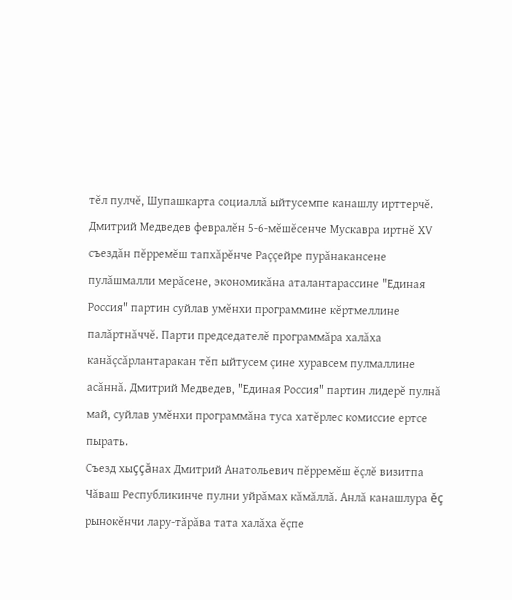тĕл пулчĕ, Шупашкарта социаллă ыйтусемпе канашлу ирттерчĕ.
Дмитрий Медведев февралĕн 5-6-мĕшĕсенче Мускавра иртнĕ ХV съездăн пĕрремĕш тапхăрĕнче Раççейре пурăнакансене пулăшмалли мерăсене, экономикăна аталантарассине "Единая Россия" партин суйлав умĕнхи программине кĕртмеллине палăртнăччĕ. Парти председателĕ программăра халăха канăçсăрлантаракан тĕп ыйтусем çине хуравсем пулмаллине асăннă. Дмитрий Медведев, "Единая Россия" партин лидерĕ пулнă май, суйлав умĕнхи программăна туса хатĕрлес комиссие ертсе пырать.
Съезд хыççăнах Дмитрий Анатольевич пĕрремĕш ĕçлĕ визитпа Чăваш Республикинче пулни уйрăмах кăмăллă. Анлă канашлура ĕç рынокĕнчи лару-тăрăва тата халăха ĕçпе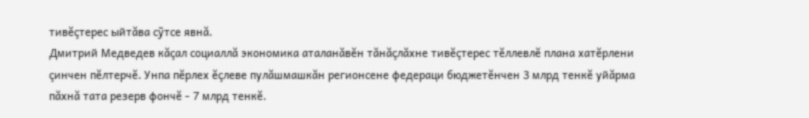тивĕçтерес ыйтăва сỹтсе явнă.
Дмитрий Медведев кăçал социаллă экономика аталанăвĕн тăнăçлăхне тивĕçтерес тĕллевлĕ плана хатĕрлени çинчен пĕлтерчĕ. Унпа пĕрлех ĕçлеве пулăшмашкăн регионсене федераци бюджетĕнчен 3 млрд тенкĕ уйăрма пăхнă тата резерв фончĕ - 7 млрд тенкĕ.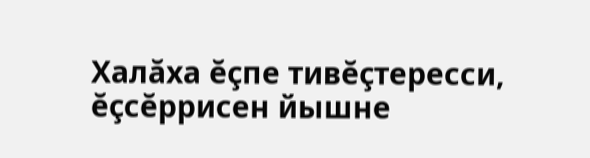Халăха ĕçпе тивĕçтересси, ĕçсĕррисен йышне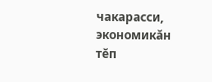чакарасси, экономикăн тĕп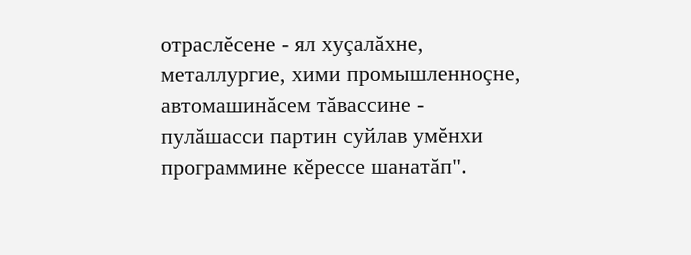отраслĕсене - ял хуçалăхне, металлургие, хими промышленноçне, автомашинăсем тăвассине - пулăшасси партин суйлав умĕнхи программине кĕрессе шанатăп".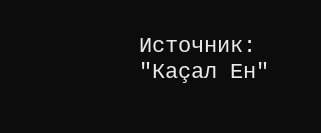Источник: "Каçал Ен"